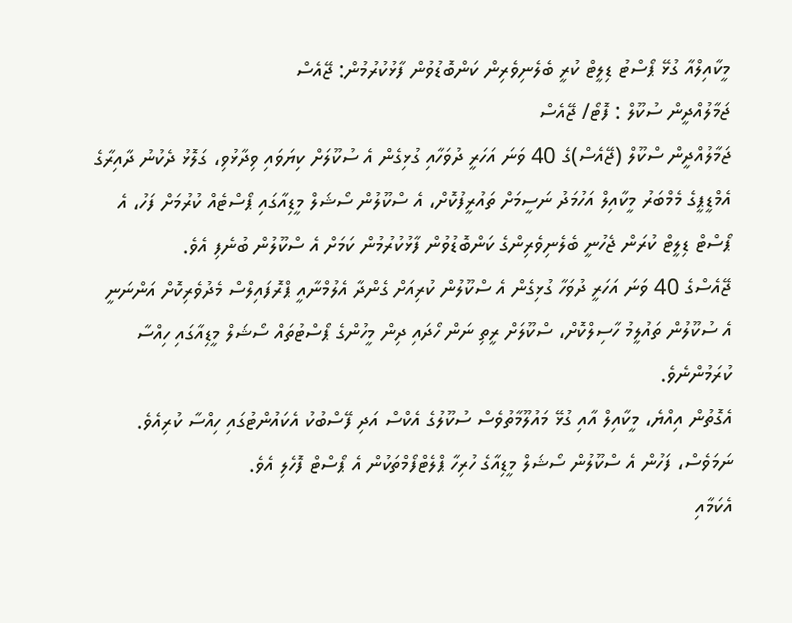މީކާއިލްއާ ގުޅޭ ޕޯސްޓު ޑިލީޓް ކުރީ ބެލެނިވެރިން ކަންބޮޑުވުން ފާޅުކުރުމުން: ޖޭއެސް
ޖަމާލުއްދީން ސުކޫލް : ފޮޓޯ/ ޖޭއެސް
ޖަމާލުއްދީން ސްކޫލް (ޖޭއެސް)ގެ 40 ވަނަ އަހަރީ ދުވަހާއި ގުޅިގެން އެ ސުކޫލަށް ކިޔަވައި ވިދާޅުވި، ގަލޮޅު ދެކުނު ދާއިރާގެ އެމްޑީޕީގެ މެމްބަރު މީކާއިލް އަހުމަދު ނަސީމަށް ތައުރީފުކޮށް، އެ ސްކޫލުން ސޯޝަލް މީޑިއާގައި ޕޯސްޓެއް ކުރުމަށް ފަހު، އެ ޕޯސްޓް ޑިލީޓް ކުރަން ޖެހުނީ ބެލެނިވެރިންގެ ކަންބޮޑުވުން ފާޅުކުރުމުން ކަމަށް އެ ސްކޫލުން ބުނެފި އެވެ.
ޖޭއެސްގެ 40 ވަނަ އަހަރީ ދުވަހާ ގުޅިގެން އެ ސްކޫލުން ކުރިއަށް ގެންދާ އެލުމްނާއީ ޕްރޮފައިލްސް މެދުވެރިކޮށް އަންނަނީ އެ ސުކޫލުން ތައުލީމު ހާސިލްކޮށް، ސްކޫލަށް ރީތި ނަން ހޯދައި ދިން މީހުންގެ ޕޯސްޓުތައް ސޯޝަލް މީޑިއާގައި ހިއްސާ ކުރަމުންނެވެ.
އެގޮތުން އިއްޔެ، މީކާއިލް އާއި ގުޅޭ މައުލޫމާތުވެސް ސުކޫލުގެ އެކްސް އަދި ފޭސްބުކު އެކައުންޓުގައި ހިއްސާ ކުރިއެވެ. ނަމަވެސް، ފަހުން އެ ސްކޫލުން ސޯޝަލް މީޑިއާގެ ހުރިހާ ޕްލެޓްފޯމްތަކުން އެ ޕޯސްޓް ފޮހެލި އެވެ.
އެކަމާއި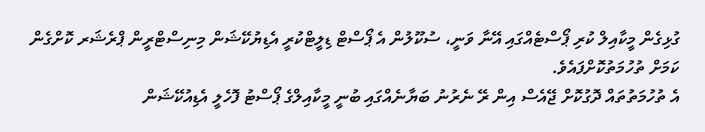ގުޅިގެން މީކާއިލް ކުރި ޕޯސްޓެއްގައި އޭނާ ވަނީ، ސުކޫލުން އެ ޕޯސްޓް ޑިލީޓްކުރީ އެޑިޔުކޭޝަން މިނިސްޓްރީން ޕްރެޝަރ ކޮށްގެން ކަމަށް ތުހުމަތުކޮށްފައެވެ.
އެ ތުހުމަތުތައް ދޮގުކޮށް ޖޭއެސް އިން ރޭ ނެރުނު ބަޔާނެއްގައި ބުނީ މީކާއިލްގެ ޕޯސްޓު ފޮހެލީ އެޑިއުކޭޝަން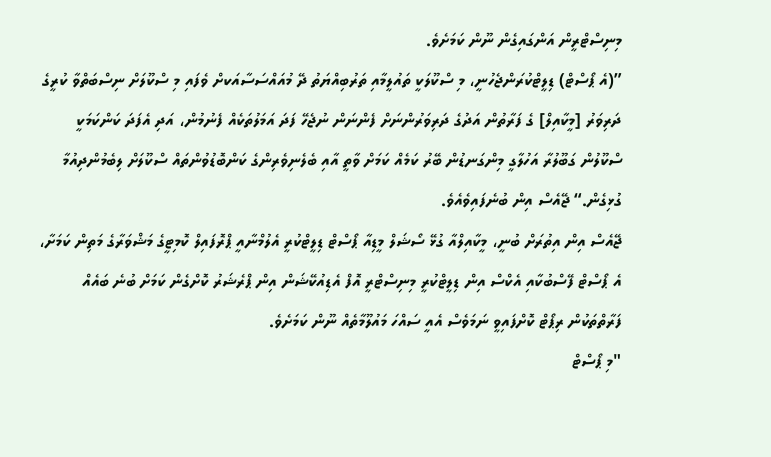މިނިސްޓްރީން އަންގައިގެން ނޫން ކަމަށެވެ.
”(އެ ޕޯސްޓް) ޑިލީޓްކުރަންޖެހުނީ، މި ސްކޫލަކީ ތައުލީމާއި ތަރުބިއްޔަތު ދޭ މުއައްސަސާއަކށް ވެފައި މި ސްކޫލަށް ނިސްބަތްވާ ކުރީގެ ދަރިވަރު [މީކާއިލް] ގެ ފަރާތުން އަދުގެ ދަރިވަރުންނަށް ފެންނަން ނުޖެހޭ ފަދަ އަމަލުތަކެއް ފެނުމުން، އަދި އެފަދަ ކަންކަމަކީ ސްކޫލުން ގަބޫލުރާ އަހުލާގީ މިންގަނޑުން ބޭރު ކަމެއް ކަމަށް ވާތީ އާއި ބެލެނިވެރިންގެ ކަންބޮޑުވުންތައް ސްކޫލަށް ލިބެމުންދިއުމާ ގުޅިގެން.“ ޖޭއެސް އިން ބުނެފައިވެއެވެ.
ޖޭއެސް އިން އިތުރަށް ބުނީ، މީކާއިލްއާ ގުޅޭ ސޯޝަލް މީޑިއާ ޕޯސްޓް ޑިލީޓްކުރީ އެލުމްނާއީ ޕްރޮފައިލް ކޮމިޓީގެ މަޝްވަރާގެ މަތިން ކަމަށާ، އެ ޕޯސްޓް ފޭސްބުކާއި އެކްސް އިން ޑިލީޓްކުރީ މިނިސްޓްރީ އޮފް އެޑިއުކޭޝަން އިން ޕްރެޝަރު ކޮށްގެން ކަމަށް ބުނެ ބައެއް ފަރާތްތަކުން ރިޕޯޓް ކޮށްފައިވީ ނަމަވެސް އެއީ ސައްހަ މައުލޫމާތެއް ނޫން ކަމަށެވެ.
"މި ޕޯސްޓް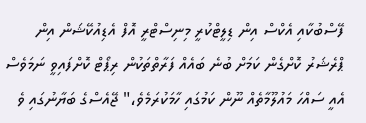ފޭސްބުކާއި އެކްސް އިން ޑިލީޓްކުރީ މިނިސްޓްރީ އޮފް އެޑިއުކޭޝަން އިން ޕްރެޝަރު ކޮށްގެން ކަމަށް ބުނެ ބައެއް ފަރާތްތަކުން ރިޕޯޓް ކޮށްފައިވީ ނަމަވެސް އެއީ ސައްހަ މައުލޫމާތެއް ނޫން ކަމުގައި ހާމަކުރަމެވެ،" ޖޭއެސްގެ ބަޔާނުގައި ވެ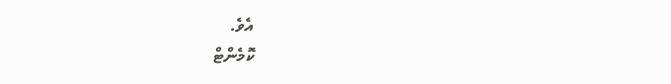އެވެ.
ކޮމެންޓް